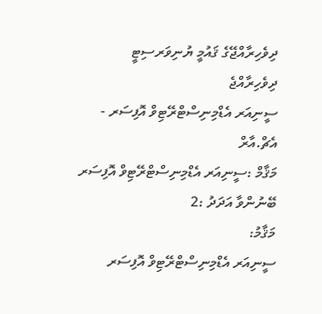ދިވެހިރާއްޖޭގެ ޤައުމީ ޔުނިވަރސިޓީ
ދިވެހިރާއްޖެ
ސީނިއަރ އެޑްމިނިސްޓްރޭޓިވް އޮފިސަރ - އެޗް.އާރް
މަޤާމް :ސީނިއަރ އެޑްމިނިސްޓްރޭޓިވް އޮފިސަރ
ބޭނުންވާ އަދަދު :2
މަޤާމު:
ސީނިއަރ އެޑްމިނިސްޓްރޭޓިވް އޮފިސަރ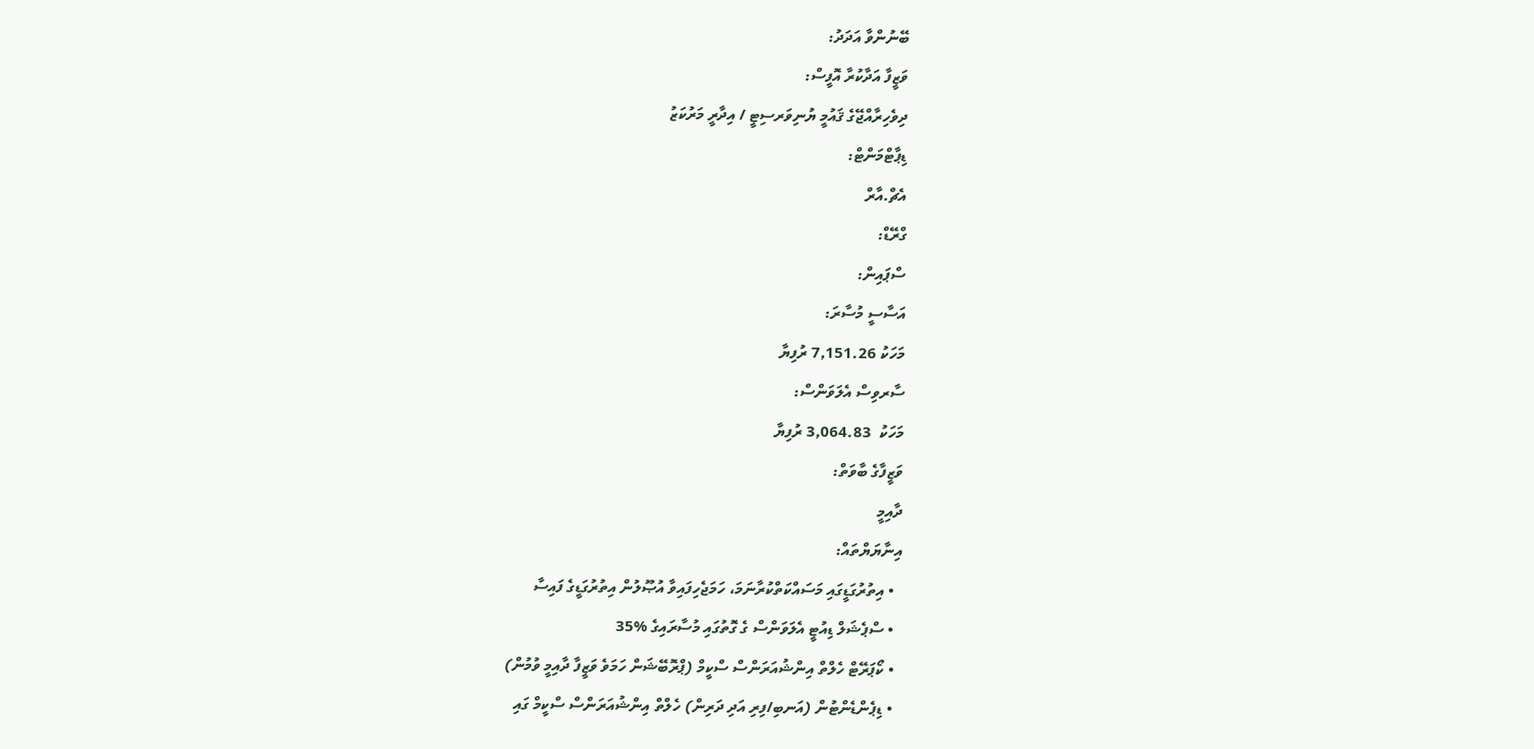ބޭނުންވާ އަދަދު:
ވަޒީފާ އަދާކުރާ އޮފީސް:
ދިވެހިރާއްޖޭގެ ޤައުމީ ޔުނިވަރސިޓީ / އިދާރީ މަރުކަޒު
ޑިޕާޓްމަންޓް:
އެޗް.އާރް
ގްރޭޑް:
ސްޕައިން:
އަސާސީ މުސާރަ:
މަހަކު 7,151.26 ރުފިޔާ
ސާރވިސް އެލަވަންސް:
މަހަކު  3,064.83 ރުފިޔާ
ވަޒީފާގެ ބާވަތް:
ދާއިމީ
އިނާޔަޔްތައް:
  • އިތުރުގަޑީގައި މަސައްކަތްކުރާނަމަ، ހަމަޖެހިފައިވާ އުޞޫލުން އިތުރުގަޑީގެ ފައިސާ
  • ސްޕެޝަލް ޑިއުޓީ އެލަވަންސް ގެ ގޮތުގައި މުސާރައިގެ %35
  • ކޯޕަރޭޓް ހެލްތް އިންޝުއަރަންސް ސްކީމް (ޕްރޮބޭޝަން ހަމަވެ ވަޒީފާ ދާއިމީ ވުމުން)
  • ޑިޕެންޑެންޓުން (އަނބި/ފިރި އަދި ދަރިން) ހެލްތް އިންޝުއަރަންސް ސްކީމް ގައި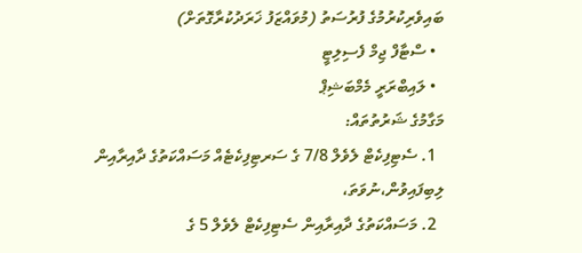ބައިވެރިކުރުމުގެ ފުރުސަތު (މުވައްޒަފު ޚަރަދުކުރާގޮތަށް)
  • ސްޓާފް ޖިމް ފެސިލިޓީ
  • ލައިބްރަރީ މެމްބަޝިޕް
މަގާމުގެ ޝަރުތުތައް:
  1. ސެޓިފިކެޓް ލެވެލް 7/8 ގެ ސަރޓިފިކެޓެއް މަސައްކަތުގެ ދާއިރާއިން ލިބިފައިވުން،ނުވަތަ،
  2. މަސައްކަތުގެ ދާއިރާއިން ސެޓިފިކެޓް ލެވެލް 5 ގެ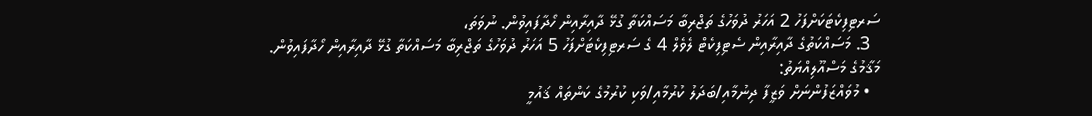ސަރޓިފިކެޓަކަށްފަހު 2 އަހަރު ދުވަހުގެ ތަޖްރިބާ މަސައްކަތާ ގުޅޭ ދާއިރާއިން ހޯދާފައިވުން. ނުވަތަ،
  3. މަސައްކަތުގެ ދާއިރާއިން ސެޓިފިކެޓް ލެވެލް 4 ގެ ސަރޓިފިކެޓަށްފަހު 5 އަހަރު ދުވަހުގެ ތަޖްރިބާ މަސައްކަތާ ގުޅޭ ދާއިރާއިން ހޯދާފައިވުން.
މަޤާމުގެ މަސްއޫލިއްޔަތު:
  • މުވައްޒަފުންނަށް ވަޒީފާ ދިނުމާއި/ބަދަލު ކުރުމާއި/ވަކި ކުރުމުގެ ކަންތައް ޤައުމީ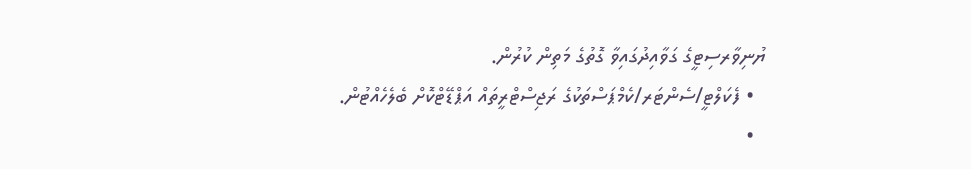ޔުނިވާރސިޓީގެ ގަވާއިދުގައިވާ ގޮތުގެ މަތިން ކުރުން.
  • ފެކަލްޓީ/ސެންޓަރ/ކެމްޕަސްތަކުގެ ރަޖިސްޓްރީތައް އަޕްޑޭޓްކޮށް ބެލެހެއްޓުން.
  •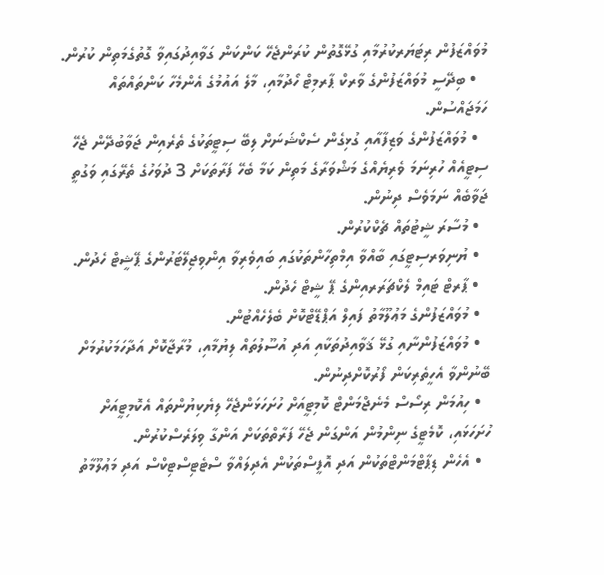މުވައްޒަފުން ރިޓަޔަރކުރުމާއި ގުޅޭގޮތުން ކުރަންޖެހޭ ކަންކަން ގަވާއިދުގައިވާ ގޮތުގެމަތިން ކުރުން.
  • ބިދޭސީ މުވައްޒަފުންގެ ވާރކް ޕާރމިޓް ހޯދުމާއި، މާލެ އައުމުގެ އެންމެހާ ކަންތައްތައް ހަމަޖައްސުން.
  • މުވައްޒަފުންގެ ވަޒިފާއާއި ގުޅިގެން ސެކްޝަނަށް ލިބޭ ސިޓީތަކުގެ ތެރެއިން ޖަވާބުދޭން ޖެހޭ ސިޓީއެއް ހުރިނަމަ ވެރިޔެއްގެ މަޝްވަރާގެ މަތިން ކަމާ ބެހޭ ފަރާތަކަށް 3 ދުވަހުގެ ތެރޭގައި ވަގުތީ ޖަވާބެއް ނަމަވެސް ދިނުން.
  • މުސާރަ ޝީޓުތައް ޗެކްކުރުން.
  • ޔުނިވަރސިޓީގައި ބާއްވާ އިމްތިހާންތަކުގައި ބައިވެރިވާ އިންވިޖިލޭޓަރުންގެ ޕޭޝީޓް ހެދުން.
  • ޕާރޓް ޓައިމް ލެކްޗަރަރއިންގެ ޕޭ ޝީޓް ހެދުން.
  • މުވައްޒަފުންގެ މަޢުލޫމާތު ފައިލް އަޕްޑޭޓްކޮށް ބެލެހެއްޓުން.
  • މުވައްޒަފުންނާއި ގުޅޭ ޤަވާއިދުތަކާއި އަދި އުސޫލުތައް ލިޔުމާއި، މުރާޖާކޮށް އަދާހަމަކުރުމަށް ބޭނުންވާ އެހީތެރިކަން ފޯރުކޮށްދިނުން.
  • ހިއުމަން ރިސޯސް މެނެޖްމަންޓް ކޮމިޓީއަށް ހުށަހަޅަންޖެހޭ ލިޔެކިޔުންތައް އެކޮމިޓީއަށް ހުށަހަޅައި، ކޮމެޓީގެ ނިންމުން އަންގަން ޖެހޭ ފަރާތްތަކަށް އަންގާ ވިލަރެސްކުރުން.
  • އެހެން ޑިޕާޓްމަންޓްތަކުން އަދި އޮފީސްތަކުން އެދިލައްވާ ސްޓެޓިސްޓިކްސް އަދި މަޢުލޫމާތު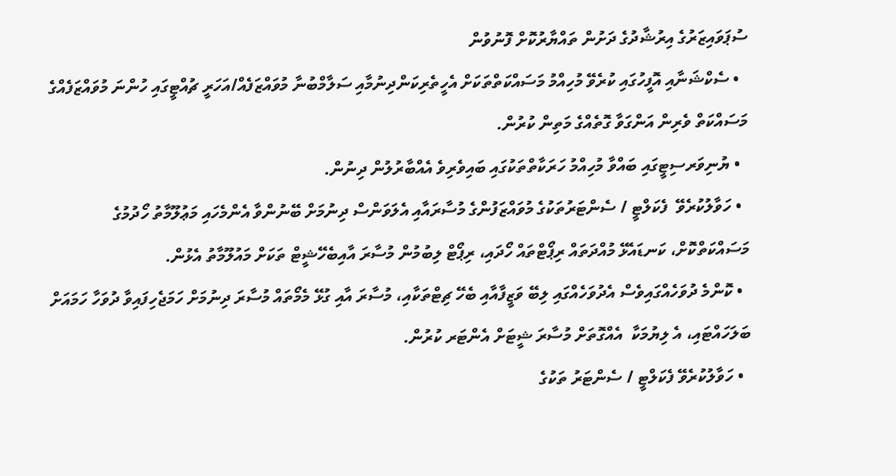ސުޕަވައިޒަރުގެ އިރުޝާދުގެ ދަށުން ތައްޔާރުކޮށް ފޮނުވުން
  • ސެކްޝަނާއި އޮފީހުގައި ކުރެވޭ މުހިއްމު މަސައްކަތްތަކަށް އެހީތެރިކަންދިނުމާއި ސަލާމްބުނާ މުވައްޒަފެއް/އަހަރީ ޗުއްޓީގައި ހުންނަ މުވައްޒަފެއްގެ މަސައްކަތް ވެރިން އަންގަވާ ގޮތެއްގެ މަތިން ކުރުން.
  • ޔުނިވަރސިޓީގައި ބައްވާ މުހިއްމު ހަރަކާތްތަކުގައި ބައިވެރިވެ އެއްބާރުލުން ދިނުން.
  • ހަވާލުކުރެވޭ  ފެކަލްޓީ / ސެންޓަރުތަކުގެ މުވައްޒަފުންގެ މުސާރައާއި އެލަވަންސް ދިނުމަށް ބޭނުންވާ އެންމެހައި މަޢުލޫމާތު ހޯދުމުގެ މަސައްކަތްކޮށް، ކަނޑައެޅޭ މުއްދަތައް ރިޕޯޓްތައް ހޯދައި، ރިޕޯޓް ލިބުމުން މުސާރަ އާއިބެހޭޝީޓް ތަކަށް މައުލޫމާތު އެޅުން.
  • ކޮންމެ ދުވަހެއްގައިވެސް އެދުވަހެއްގައި ލިބޭ ވަޒީފާއާއި ބެހޭ ޗިޓްތަކާއި، މުސާރަ އާއި ގުޅޭ މެމޯތައް މުސާރަ ދިނުމަށް ހަމަޖެހިފައިވާ ދުވަހާ ހަމައަށް ބަލަހައްޓައި، އެ ލިޔުމަކާ  އެއްގޮތަށް މުސާރަ ޝީޓަށް އެންޓަރ ކުރުން.
  • ހަވާލުކުރެވޭ ފެކަލްޓީ / ސެންޓަރު ތަކުގެ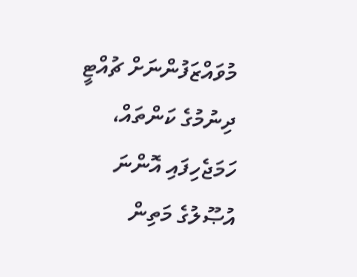މުވައްޒަފުންނަށް ޗުއްޓީ ދިނުމުގެ ކަންތައް، ހަމަޖެހިފައި އޮންނަ އުޞޫލުގެ މަތިން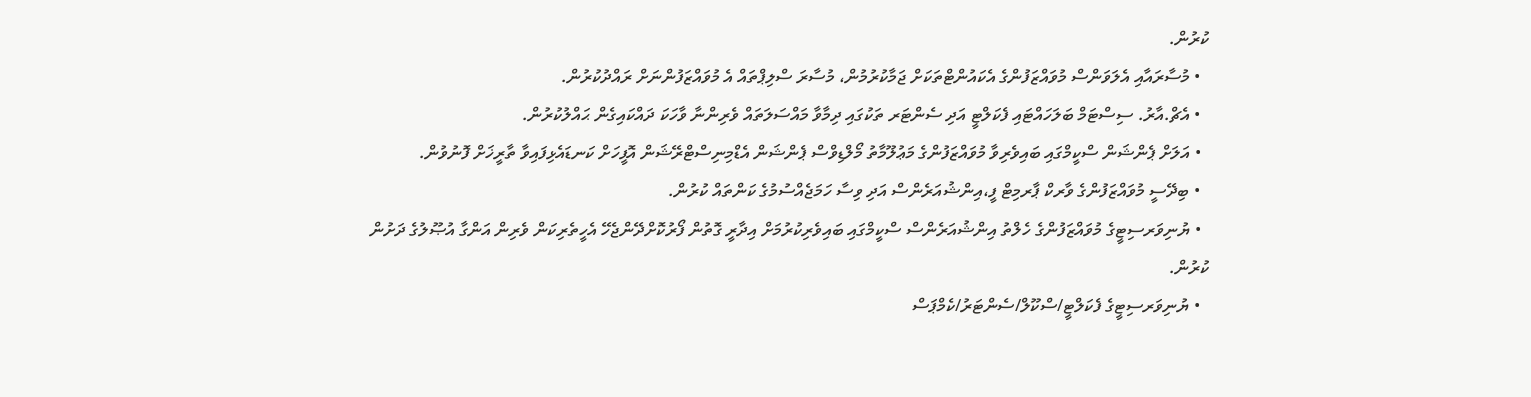ކުރުން.
  • މުސާރައާއި އެލަވަންސް މުވައްޒަފުންގެ އެކައުންޓްތަކަށް ޖަމާކުރުމުން، މުސާރަ ސްލިޕްތައް އެ މުވައްޒަފުންނަށް ރައްދުކުރުން.
  • އެޗް.އާރު. ސިސްޓަމް ބަލަހައްޓައި ފެކަލްޓީ އަދި ސެންޓަރ ތަކުގައި ދިމާވާ މައްސަލަތައް ވެރިންނާ ވާހަކަ ދައްކައިގެން ޙައްލުކުރުން.
  • އަލަށް ޕެންޝަން ސްކީމްގައި ބައިވެރިވާ މުވައްޒަފުންގެ މަޢުލޫމާތު މޯލްޑިވްސް ޕެންޝަން އެޑްމިނިސްޓްރޭޝަން އޮފީހަށް ކަނޑައެޅިފައިވާ ތާރީޚަށް ފޮނުވުން.
  • ބިދޭސީ މުވައްޒަފުންގެ ވާރކް ޕާރމިޓް ފީ،އިންޝުއަރެންސް އަދި ވިސާ ހަމަޖެއްސުމުގެ ކަންތައް ކުރުން.
  • ޔުނިވަރސިޓީގެ މުވައްޒަފުންގެ ހެލްތު އިންޝުއަރެންސް ސްކީމްގައި ބައިވެރިކުރުމަށް އިދާރީ ގޮތުން ފޯރުކޮށްދޭންޖެހޭ އެހީތެރިކަން ވެރިން އަންގާ އުޞޫލުގެ ދަށުން ކުރުން.
  • ޔުނިވަރސިޓީގެ ފެކަލްޓީ/ސްކޫލް/ސެންޓަރު/ކެމްޕަސް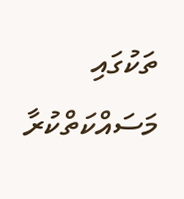ތަކުގައި މަސައްކަތްކުރާ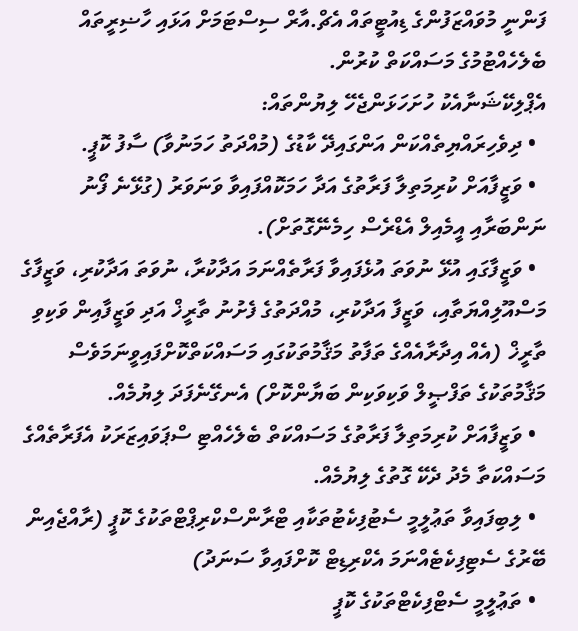ފަންނީ މުވައްޒަފުންގެ ޑިއުޓީތައް އެޗް.އާރް ސިސްޓަމަށް އަޅައި ހާޟިރީތައް ބެލެހެއްޓުމުގެ މަސައްކަތް ކުރުން.
އެޕްލިކޭޝަނާއެކު ހުށަހަޅަންޖެހޭ ލިޔުންތައް:
  • ދިވެހިރައްޔިތެއްކަން އަންގައިދޭ ކާޑުގެ (މުއްދަތު ހަމަނުވާ) ސާފު ކޮޕީ.
  • ވަޒީފާއަށް ކުރިމަތިލާ ފަރާތުގެ އަދާ ހަމަކޮއްފައިވާ ވަނަވަރު (ގުޅޭނެ ފޯނު ނަންބަރާއި އީމެއިލް އެޑްރެސް ހިމެނޭގޮތަށް).
  • ވަޒީފާގައި އުޅޭ ނުވަތަ އުޅެފައިވާ ފަރާތެއްނަމަ އަދާކުރާ، ނުވަތަ އަދާކުރި، ވަޒީފާގެ މަސްއޫލިއްޔަތާއި، ވަޒީފާ އަދާކުރި، މުއްދަތުގެ ފެށުނު ތާރީޚް އަދި ވަޒީފާއިން ވަކިވި ތާރީޚް (އެއް އިދާރާއެއްގެ ތަފާތު މަޤާމުތަކުގައި މަސައްކަތްކޮށްފައިވީނަމަވެސް މަޤާމުތަކުގެ ތަފްޞީލް ވަކިވަކިން ބަޔާންކޮށް) އެނގޭނެފަދަ ލިޔުމެއް.
  • ވަޒީފާއަށް ކުރިމަތިލާ ފަރާތުގެ މަސައްކަތް ބެލެހެއްޓި ސްޕަވައިޒަރަކު އެފަރާތެއްގެ މަސައްކަތާ މެދު ދެކޭ ގޮތުގެ ލިޔުމެއް.
  • ލިބިފައިވާ ތަޢުލީމީ ސެޓުފިކެޓުތަކާއި ޓްރާންސްކްރިޕްޓްތަކުގެ ކޮޕީ (ރާއްޖެއިން ބޭރުގެ ސެޓިފިކެޓެއްނަމަ އެކްރިޑިޓް ކޮށްފައިވާ ސަނަދު)
  • ތަޢުލީމީ ސެޓްފިކެޓްތަކުގެ ކޮޕީ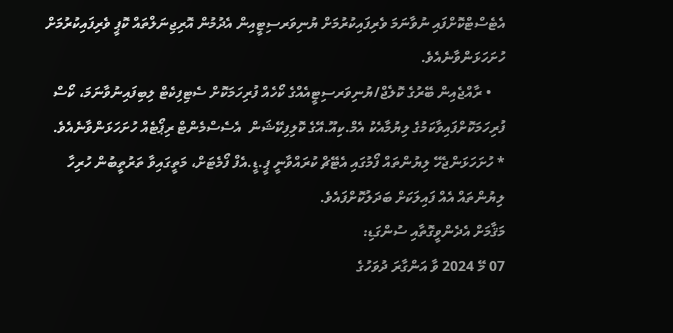އެޓެސްޓްކޮށްފައި ނުވާނަމަ ވެރިފައިކުރުމަށް ޔުނިވަރސިޓީއިން އެދުމުން އޮރިޖިނަލްތައް ކޮޕީ ވެރިފައިކުރުމަށް ހުށަހަޅަންވާނެއެވެ.
    • ރާއްޖެއިން ބޭރުގެ ކޮލެޖް/ޔުނިވަރސިޓީއެއްގެ ކޯހެއް ފުރިހަމަކޮށް ސެޓިފިކެޓް ލިބިފައިނުވާނަމަ، ކޯސް ފުރިހަމަކޮށްފައިވާކަމުގެ ލިޔުމާއެކު އެމް.ކިއޫ.އޭގެ ކޮލިފިކޭޝަން  އެސެސްމެންޓް ރިޕޯޓެއް ހުށަހަޅަންވާނެއެވެ.
* ހުށަހަޅަންޖެހޭ ލިޔުންތައް ފޯމުގައި އެޓޭޗް ކުރައްވާނީ ޕީ.ޑީ.އެފް ފޯމެޓަށް، މަތީގައިވާ ތަރުތީބުން ހުރިހާ ލިޔުންތައް އެއް ފައިލަކަށް ބަދަލުކޮށްފައެވެ.
މަޤާމަށް އެދެންވީގޮތާއި ސުންގަޑި:
07 މޭ 2024 ވާ އަންގާރަ ދުވަހުގެ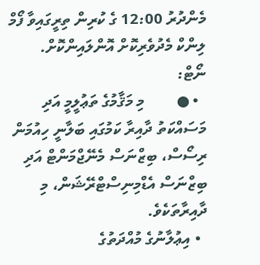މެންދުރު 12:00 ގެ ކުރިން ތިރީގައިވާ ފޯމް ލިންކް މެދުވެރިކޮށް އޮންލައިންކޮށް.
ނޯޓް:
  • ●        މި މަޤާމުގެ ތަޢުލީމީ އަދި މަސައްކަތު ދާއިރާ ކަމުގައި ބަލާނީ ހިއުމަން ރިސޯސް، ބިޒްނަސް މެނޭޖްމަންޓް އަދި ބިޒްނަސް އެޑްމިނިސްޓްރޭޝަން، މި ދާއިރާތަކެވެ.
  • އިޢުލާނުގެ މުއްދަތުގެ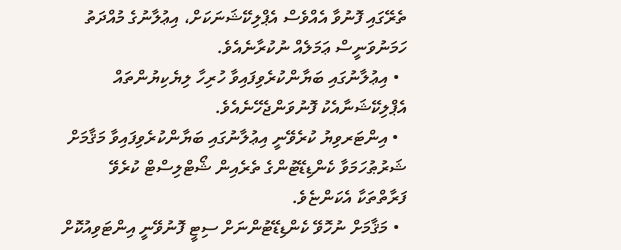ތެރޭގައި ފޮނުވާ އެއްވެސް އެޕްލިކޭޝަނަކަށް، އިޢުލާނުގެ މުއްދަތު ހަމަނުވަނީސް ޢަމަލެއް ނުކުރާނެއެވެ.
  • އިޢުލާނުގައި ބަޔާންކުރެވިފައިވާ ހުރިހާ ލިޔެކިޔުންތައް އެޕްލިކޭޝަނާއެކު ފޮނުވަންޖެހޭނެއެވެ.
  • އިންޓަރވިޔު ކުރެވޭނީ އިޢުލާނުގައި ބަޔާންކުރެވިފައިވާ މަޤާމަށް ޝަރުޠުހަމަވާ ކެންޑިޑޭޓުންގެ ތެރެއިން ޝޯޓްލިސްޓް ކުރެވޭ ފަރާތްތަކާ އެކަންޏެވެ.
  • މަޤާމަށް ނުހޮވޭ ކެންޑިޑޭޓުންނަށް ސިޓީ ފޮނުވޭނީ އިންޓަވިއުކޮށް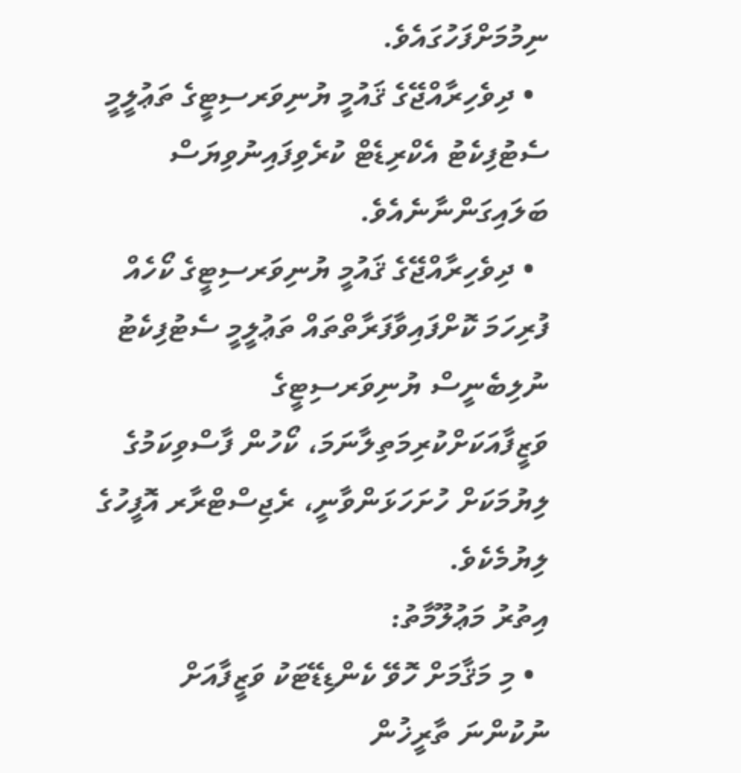ނިމުމަށްފަހުގައެވެ.
  • ދިވެހިރާއްޖޭގެ ޤައުމީ ޔުނިވަރސިޓީގެ ތަޢުލީމީ ސެޓުފިކެޓު އެކްރިޑެޓް ކުރެވިފައިނުވިޔަސް ބަލައިގަންނާނެއެވެ.
  • ދިވެހިރާއްޖޭގެ ޤައުމީ ޔުނިވަރސިޓީގެ ކޯހެއް ފުރިހަމަ ކޮށްފައިވާފަރާތްތައް ތަޢުލީމީ ސެޓުފިކެޓު ނުލިބެނީސް ޔުނިވަރސިޓީގެ ވަޒީފާއަކަށްކުރިމަތިލާނަމަ، ކޯހުން ފާސްވިކަމުގެ ލިޔުމަކަށް ހުށަހަޅަންވާނީ، ރެޖިސްޓްރާރ އޮފީހުގެ ލިޔުމެކެވެ.
އިތުރު މަޢުލޫމާތު:
  • މި މަޤާމަށް ހޮވޭ ކެންޑިޑޭޓަކު ވަޒީފާއަށް ނުކުންނަ ތާރީޚުން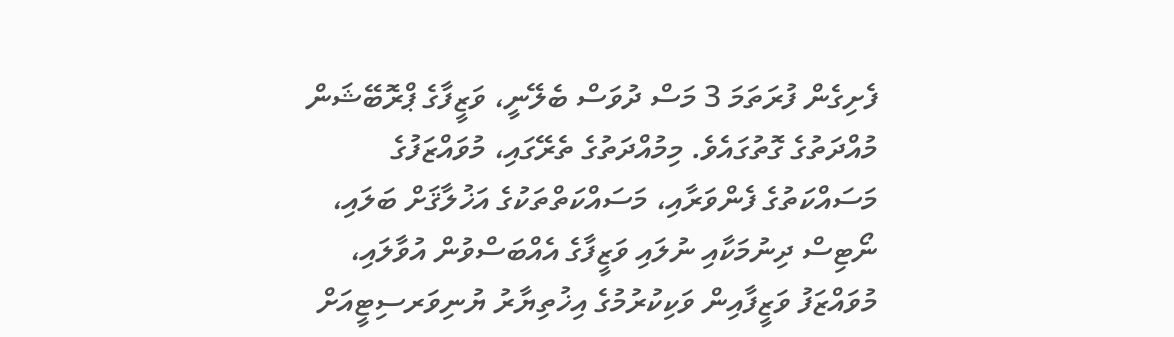ފެށިގެން ފުރަތަމަ 3 މަސް ދުވަސް ބެލޭނީ، ވަޒީފާގެ ޕްރޮބޭޝަން މުއްދަތުގެ ގޮތުގައެވެ. މިމުއްދަތުގެ ތެރޭގައި، މުވައްޒަފުގެ މަސައްކަތުގެ ފެންވަރާއި، މަސައްކަތްތަކުގެ އަޚުލާޤަށް ބަލައި، ނޯޓިސް ދިނުމަކާއި ނުލައި ވަޒީފާގެ އެއްބަސްވުން އުވާލައި، މުވައްޒަފު ވަޒީފާއިން ވަކިކުރުމުގެ އިޚުތިޔާރު ޔުނިވަރސިޓީއަށް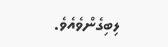ލިބިގެންވެއެވެ.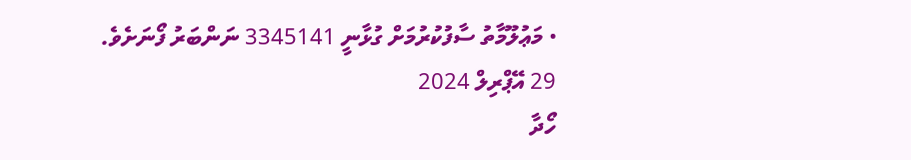• މަޢުލޫމާތު ސާފުކުރުމަށް ގުޅާނީ 3345141 ނަންބަރު ފޯނަށެވެ.
29 އޭޕްރިލް 2024
ހޯދާ